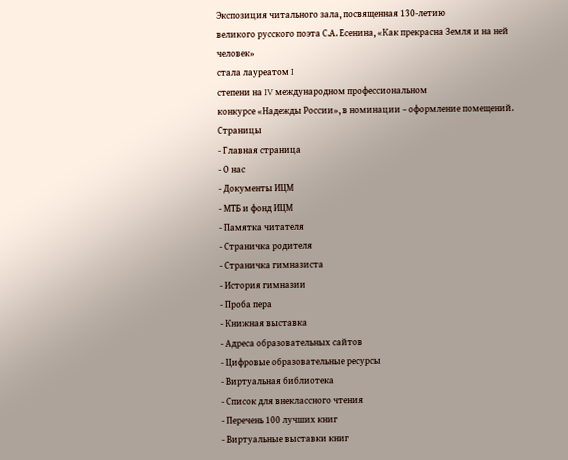Экспозиция читального зала, посвященная 130-летию
великого русского поэта С.А. Есенина, «Как прекрасна Земля и на ней человек»
стала лауреатом I
степени на IV международном профессиональном
конкурсе «Надежды России», в номинации – оформление помещений.
Страницы
- Главная страница
- О нас
- Документы ИЦМ
- МТБ и фонд ИЦМ
- Памятка читателя
- Страничка родителя
- Страничка гимназиста
- История гимназии
- Проба пера
- Книжная выставка
- Адреса образовательных сайтов
- Цифровые образовательные ресурсы
- Виртуальная библиотека
- Список для внеклассного чтения
- Перечень 100 лучших книг
- Виртуальные выставки книг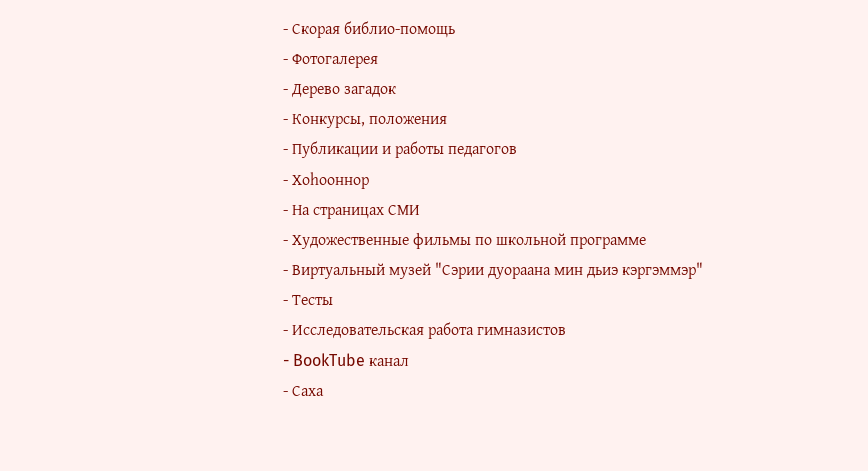- Скорая библио-помощь
- Фотогалерея
- Дерево загадок
- Конкурсы, положения
- Публикации и работы педагогов
- Хоһооннор
- На страницах СМИ
- Художественные фильмы по школьной программе
- Виртуальный музей "Сэрии дуораана мин дьиэ кэргэммэр"
- Тесты
- Исследовательская работа гимназистов
- BookTube канал
- Саха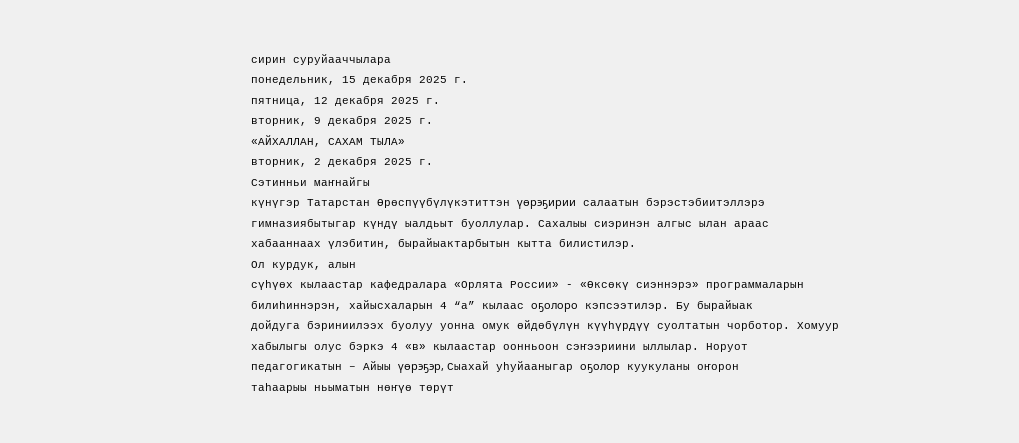сирин суруйааччылара
понедельник, 15 декабря 2025 г.
пятница, 12 декабря 2025 г.
вторник, 9 декабря 2025 г.
«АЙХАЛЛАН, САХАМ ТЫЛА»
вторник, 2 декабря 2025 г.
Сэтинньи маҥнайгы
күнүгэр Татарстан Өрөспүүбүлүкэтиттэн үөрэҕирии салаатын бэрэстэбиитэллэрэ
гимназиябытыгар күндү ыалдьыт буоллулар. Сахалыы сиэринэн алгыс ылан араас
хабааннаах үлэбитин, бырайыактарбытын кытта билистилэр.
Ол курдук, алын
сүһүөх кылаастар кафедралара «Орлята России» - «Өксөкү сиэннэрэ» программаларын
билиһиннэрэн, хайысхаларын 4 “а” кылаас оҕолоро кэпсээтилэр. Бу бырайыак
дойдуга бэриниилээх буолуу уонна омук өйдөбүлүн күүһүрдүү суолтатын чорботор. Хомуур
хабылыгы олус бэркэ 4 «в» кылаастар оонньоон сэҥээриини ыллылар. Норуот
педагогикатын – Айыы үөрэҕэр, Сыахай уһуйааныгар оҕолор куукуланы оҥорон
таһаарыы ньыматын нөҥүө төрүт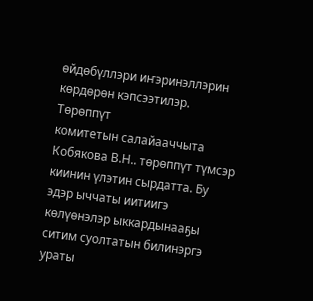өйдөбүллэри иҥэринэллэрин көрдөрөн кэпсээтилэр. Төрөппүт
комитетын салайааччыта Кобякова В.Н.. төрөппүт түмсэр киинин үлэтин сырдатта. Бу
эдэр ыччаты иитиигэ көлүөнэлэр ыккардынааҕы ситим суолтатын билинэргэ ураты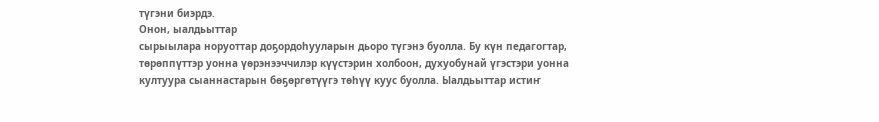түгэни биэрдэ.
Онон, ыалдьыттар
сырыылара норуоттар доҕордоһууларын дьоро түгэнэ буолла. Бу күн педагогтар,
төрөппүттэр уонна үөрэнээччилэр күүстэрин холбоон, духуобунай үгэстэри уонна
култуура сыаннастарын бөҕөргөтүүгэ төһүү куус буолла. Ыалдьыттар истиҥ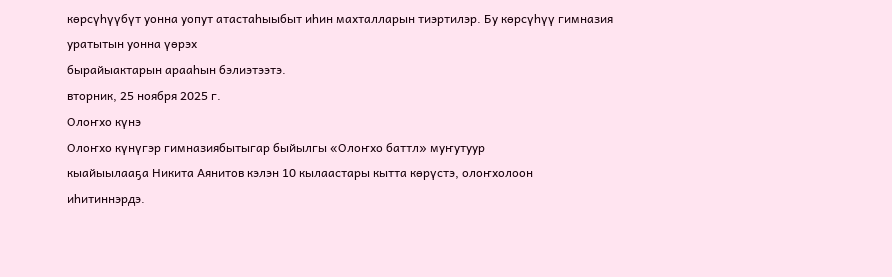көрсүһүүбүт уонна уопут атастаһыыбыт иһин махталларын тиэртилэр. Бу көрсүһүү гимназия уратытын уонна үөрэх
бырайыактарын арааһын бэлиэтээтэ.
вторник, 25 ноября 2025 г.
Олоҥхо күнэ
Олоҥхо күнүгэр гимназиябытыгар быйылгы «Олоҥхо баттл» муҥутуур
кыайыылааҕа Никита Аянитов кэлэн 10 кылаастары кытта көрүстэ, олоҥхолоон
иһитиннэрдэ.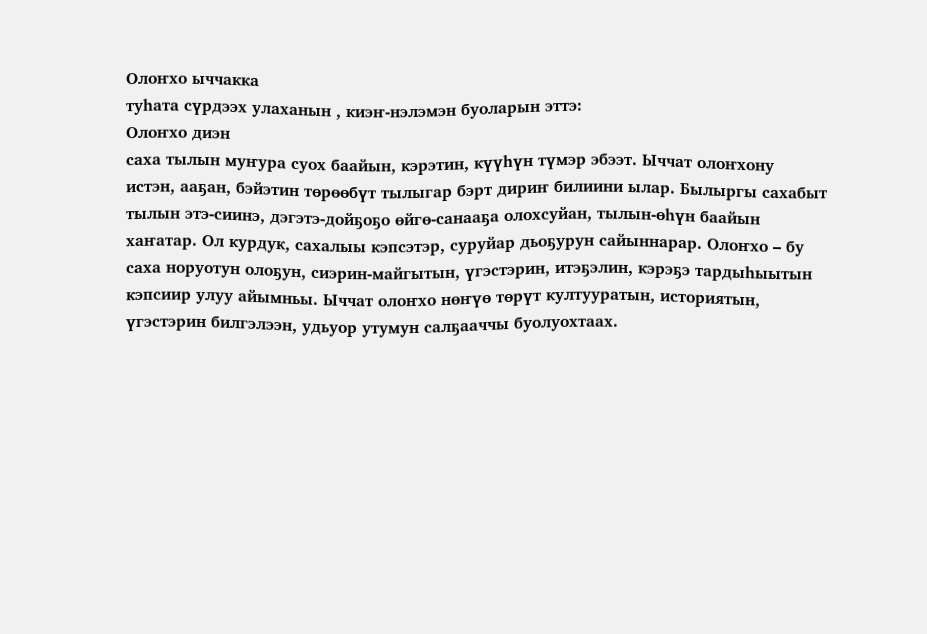Олоҥхо ыччакка
туһата сүрдээх улаханын , киэҥ-нэлэмэн буоларын эттэ:
Олоҥхо диэн
саха тылын муҥура суох баайын, кэрэтин, күүһүн түмэр эбээт. Ыччат олоҥхону
истэн, ааҕан, бэйэтин төрөөбүт тылыгар бэрт дириҥ билиини ылар. Былыргы сахабыт
тылын этэ-сиинэ, дэгэтэ-дойҕоҕо өйгө-санааҕа олохсуйан, тылын-өһүн баайын
хаҥатар. Ол курдук, сахалыы кэпсэтэр, суруйар дьоҕурун сайыннарар. Олоҥхо – бу
саха норуотун олоҕун, сиэрин-майгытын, үгэстэрин, итэҕэлин, кэрэҕэ тардыһыытын
кэпсиир улуу айымньы. Ыччат олоҥхо нөҥүө төрүт култууратын, историятын,
үгэстэрин билгэлээн, удьуор утумун салҕааччы буолуохтаах.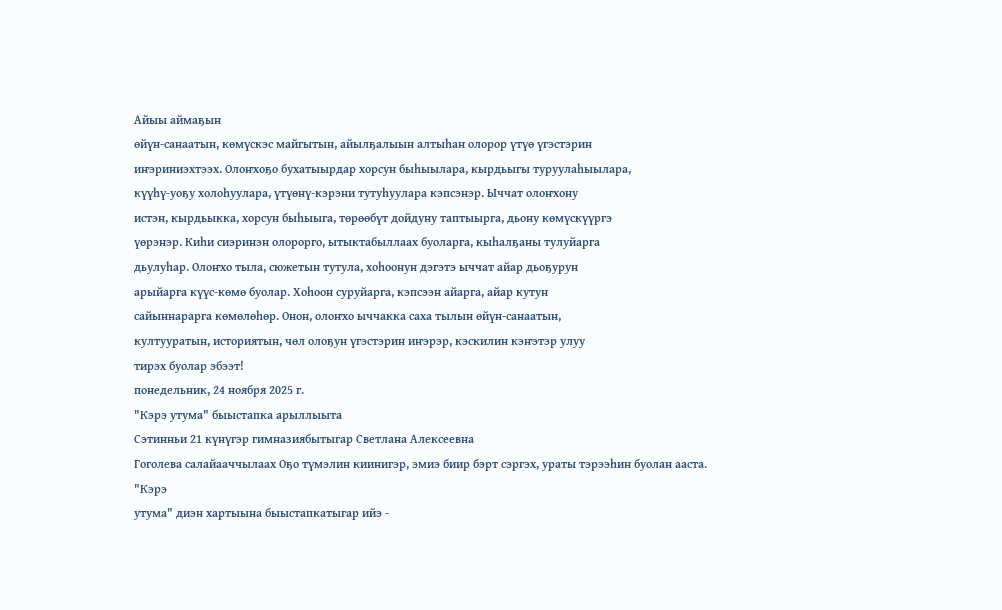Айыы аймаҕын
өйүн-санаатын, көмүскэс майгытын, айылҕалыын алтыһан олорор үтүө үгэстэрин
иҥэриниэхтээх. Олоҥхоҕо бухатыырдар хорсун быһыылара, кырдьыгы туруулаһыылара,
күүһү-уоҕу холоһуулара, үтүөнү-кэрэни тутуһуулара кэпсэнэр. Ыччат олоҥхону
истэн, кырдьыкка, хорсун быһыыга, төрөөбүт дойдуну таптыырга, дьону көмүскүүргэ
үөрэнэр. Киһи сиэринэн олорорго, ытыктабыллаах буоларга, кыһалҕаны тулуйарга
дьулуһар. Олоҥхо тыла, сюжетын тутула, хоһоонун дэгэтэ ыччат айар дьоҕурун
арыйарга күүс-көмө буолар. Хоһоон суруйарга, кэпсээн айарга, айар кутун
сайыннарарга көмөлөһөр. Онон, олоҥхо ыччакка саха тылын өйүн-санаатын,
култууратын, историятын, чөл олоҕун үгэстэрин иҥэрэр, кэскилин кэҥэтэр улуу
тирэх буолар эбээт!
понедельник, 24 ноября 2025 г.
"Кэрэ утума" быыстапка арыллыыта
Сэтинньи 21 күнүгэр гимназиябытыгар Светлана Алексеевна
Гоголева салайааччылаах Оҕо түмэлин киинигэр, эмиэ биир бэрт сэргэх, ураты тэрээһин буолан ааста.
"Кэрэ
утума" диэн хартыына быыстапкатыгар ийэ -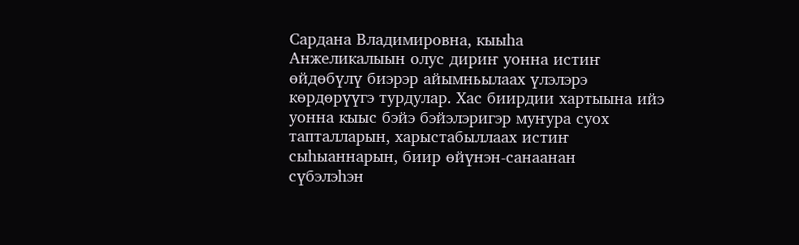Сардана Владимировна, кыыһа
Анжеликалыын олус дириҥ уонна истиҥ өйдөбүлү биэрэр айымньылаах үлэлэрэ
көрдөрүүгэ турдулар. Хас биирдии хартыына ийэ уонна кыыс бэйэ бэйэлэригэр муҥура суох тапталларын, харыстабыллаах истиҥ
сыһыаннарын, биир өйүнэн-санаанан
сүбэлэһэн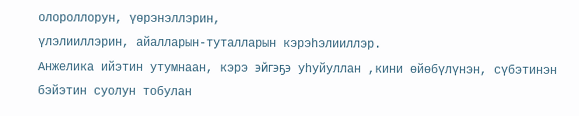олороллорун, үөрэнэллэрин,
үлэлииллэрин, айалларын-туталларын кэрэһэлииллэр.
Анжелика ийэтин утумнаан, кэрэ эйгэҕэ уһуйуллан ,кини өйөбүлүнэн, сүбэтинэн бэйэтин суолун тобулан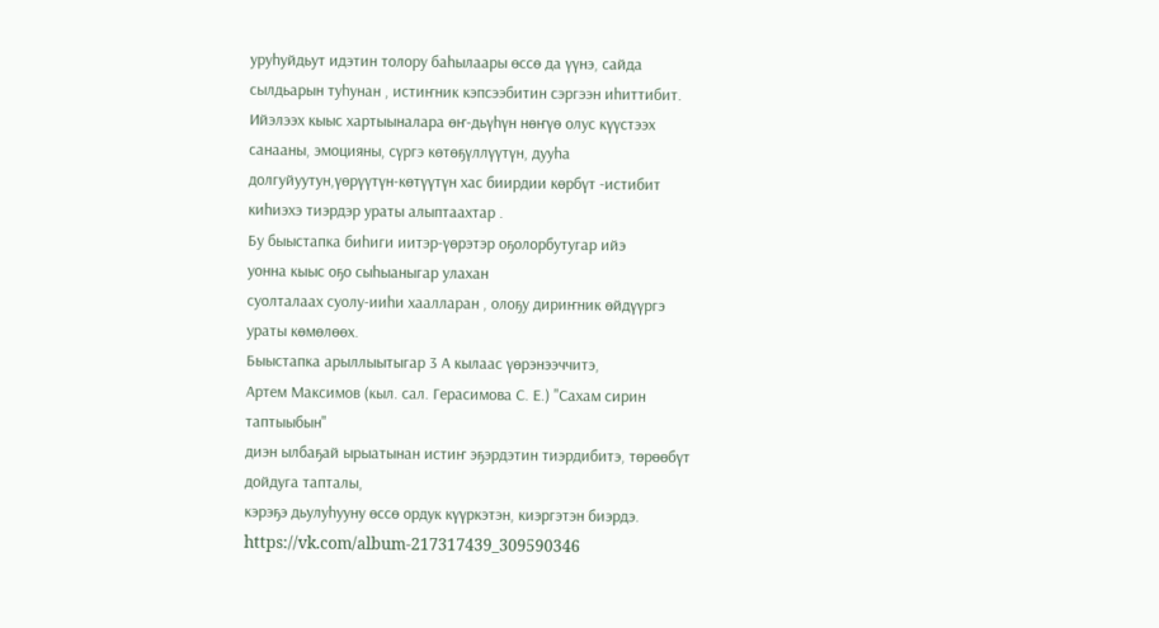уруһуйдьут идэтин толору баһылаары өссө да үүнэ, сайда сылдьарын туһунан , истиҥник кэпсээбитин сэргээн иһиттибит. Ийэлээх кыыс хартыыналара өҥ-дьүһүн нөҥүө олус күүстээх санааны, эмоцияны, сүргэ көтөҕүллүүтүн, дууһа долгуйуутун,үөрүүтүн-көтүүтүн хас биирдии көрбүт -истибит киһиэхэ тиэрдэр ураты алыптаахтар .
Бу быыстапка биһиги иитэр-үөрэтэр оҕолорбутугар ийэ
уонна кыыс оҕо сыһыаныгар улахан
суолталаах суолу-ииһи хаалларан , олоҕу дириҥник өйдүүргэ ураты көмөлөөх.
Быыстапка арыллыытыгар 3 А кылаас үөрэнээччитэ,
Артем Максимов (кыл. сал. Герасимова С. Е.) "Сахам сирин таптыыбын"
диэн ылбаҕай ырыатынан истиҥ эҕэрдэтин тиэрдибитэ, төрөөбүт дойдуга тапталы,
кэрэҕэ дьулуһууну өссө ордук күүркэтэн, киэргэтэн биэрдэ.
https://vk.com/album-217317439_309590346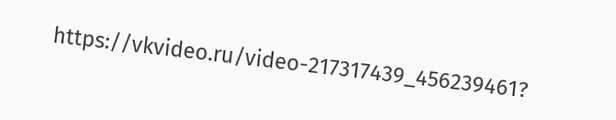https://vkvideo.ru/video-217317439_456239461?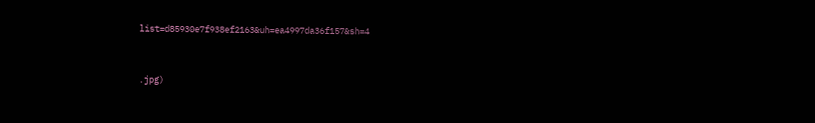list=d85930e7f938ef2163&uh=ea4997da36f157&sh=4


.jpg)